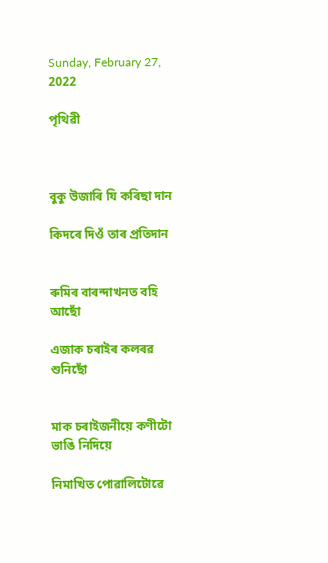Sunday, February 27, 2022

পৃথিৱী



বুকু উজাৰি যি কৰিছা দান

কিদৰে দিওঁ তাৰ প্ৰতিদান


ৰুমিৰ বাৰন্দাখনত বহি আছোঁ

এজাক চৰাইৰ কলৰৱ শুনিছোঁ


মাক চৰাইজনীয়ে কণীটো ভাঙি নিদিয়ে

নিমাখিত পোৱালিটোৱে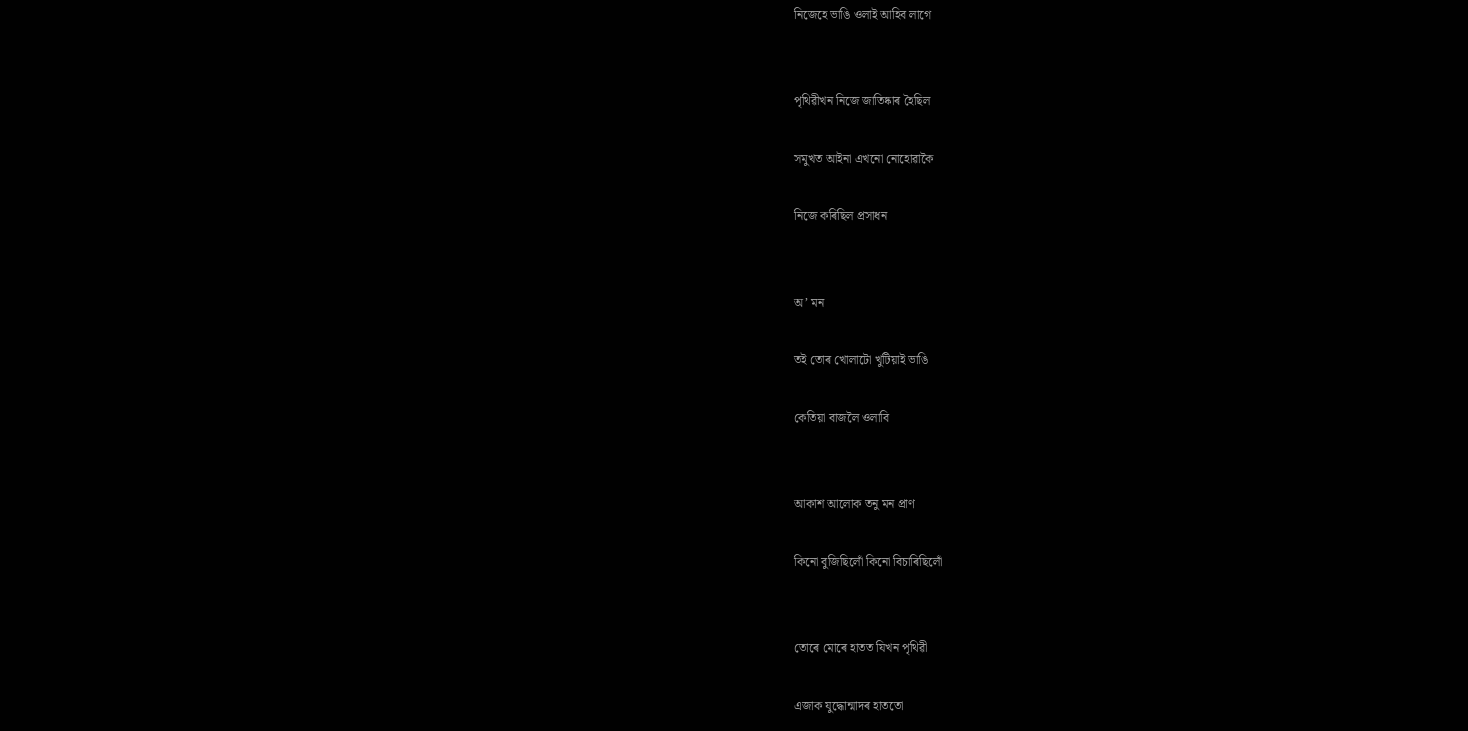নিজেহে ভাঙি ওলাই আহিব লাগে


পৃথিৱীখন নিজে জাতিষ্কাৰ হৈছিল

সমুখত আইনা এখনো নোহোৱাকৈ

নিজে কৰিছিল প্ৰসাধন


অ’ মন

তই তোৰ খোলাটো খুটিয়াই ভাঙি

কেতিয়া বাজলৈ ওলাবি


আকাশ আলোক তনু মন প্ৰাণ

কিনো বুজিছিলোঁ কিনো বিচাৰিছিলোঁ


তোৰে মোৰে হাতত যিখন পৃথিৱী

এজাক যুদ্ধোন্মাদৰ হাততো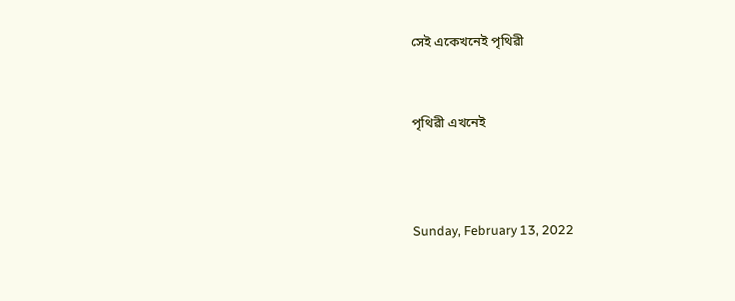সেই একেখনেই পৃথিৱী


পৃথিৱী এখনেই



Sunday, February 13, 2022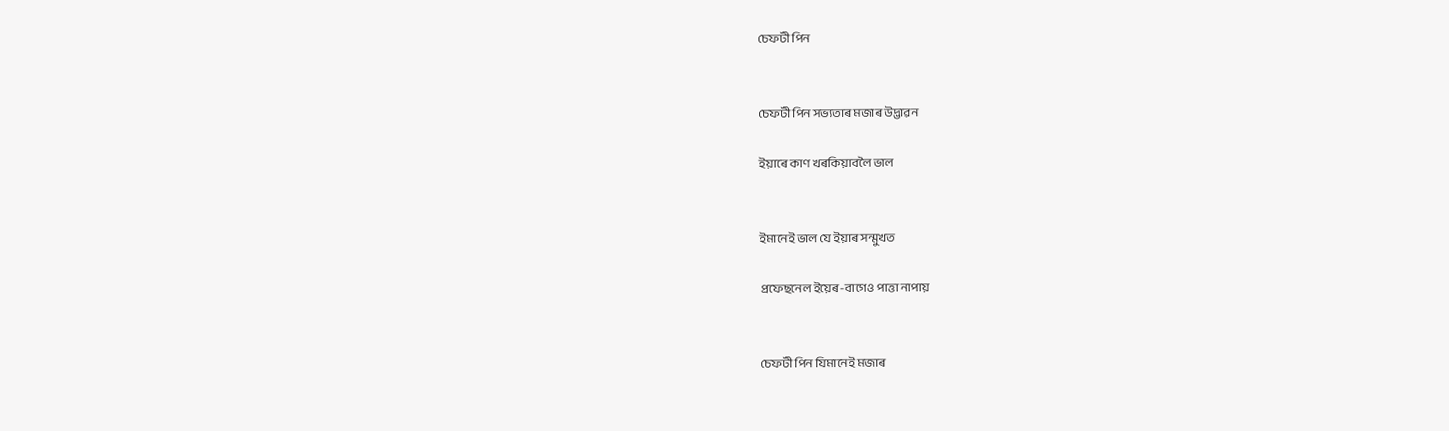চেফটী পিন


চেফটী পিন সভ্যতাৰ মজাৰ উদ্ভাৱন

ইয়াৰে কাণ খৰকিয়াবলৈ ভাল


ইমানেই ভাল যে ইয়াৰ সন্মুখত

প্ৰফেছনেল ইয়েৰ-বাগেও পাত্তা নাপায়


চেফটী পিন যিমানেই মজাৰ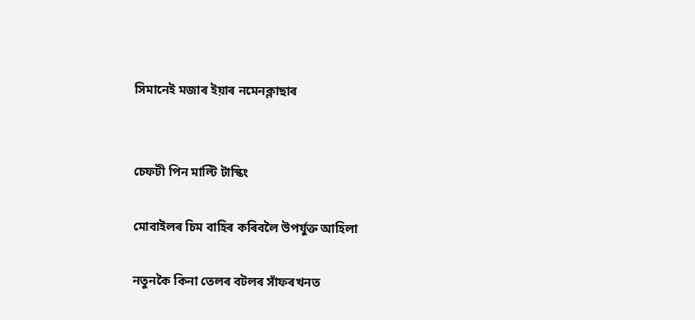সিমানেই মজাৰ ইয়াৰ নমেনক্লাছাৰ


চেফটী পিন মাল্টি টাস্কিং

মোবাইলৰ চিম বাহিৰ কৰিবলৈ উপৰ্যুক্ত আহিলা

নতুনকৈ কিনা তেলৰ বটলৰ সাঁফৰখনত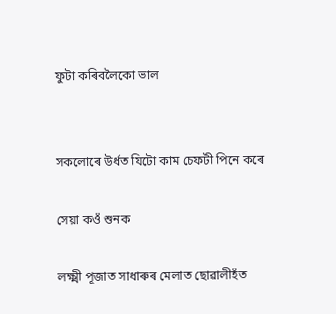ফুটা কৰিবলৈকো ভাল


সকলোৰে উৰ্ধত যিটো কাম চেফটী পিনে কৰে

সেয়া কওঁ শুনক

লক্ষ্মী পূজাত সাধাৰুৰ মেলাত ছোৱালীহঁত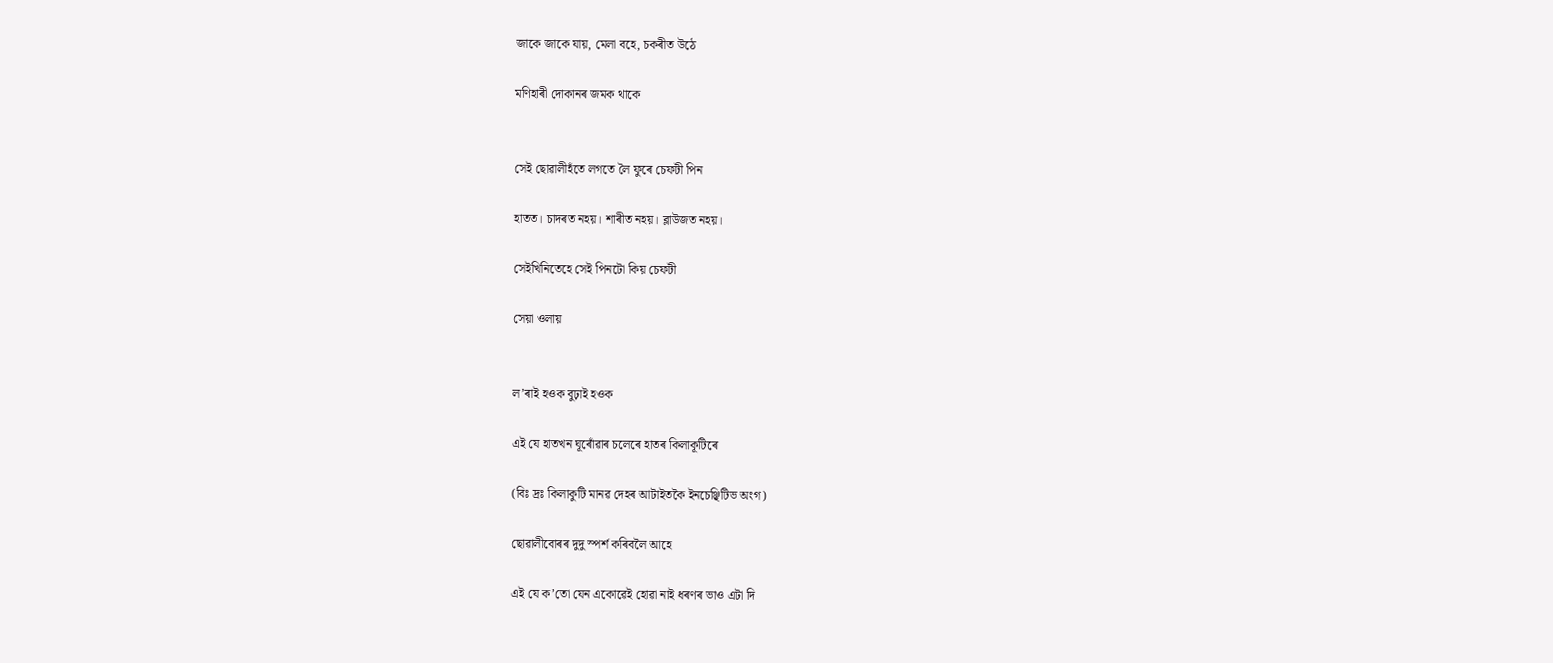জাকে জাকে যায়, মেলা বহে, চকৰীত উঠে

মণিহাৰী দোকানৰ জমক থাকে


সেই ছোৱালীহঁতে লগতে লৈ ফুৰে চেফটী পিন

হাতত। চাদৰত নহয়। শাৰীত নহয়। ব্লাউজত নহয়।

সেইখিনিতেহে সেই পিনটো কিয় চেফটী

সেয়া ওলায়


ল’ৰাই হওক বুঢ়াই হওক

এই যে হাতখন ঘূৰোঁৱাৰ চলেৰে হাতৰ কিলাকূটিৰে

(বিঃ দ্ৰঃ কিলাকুটি মানৱ দেহৰ আটাইতকৈ ইনচেঞ্ছিটিভ অংগ)

ছোৱালীবোৰৰ দুদু স্পৰ্শ কৰিবলৈ আহে

এই যে ক’তো যেন একোৱেই হোৱা নাই ধৰণৰ ভাও এটা দি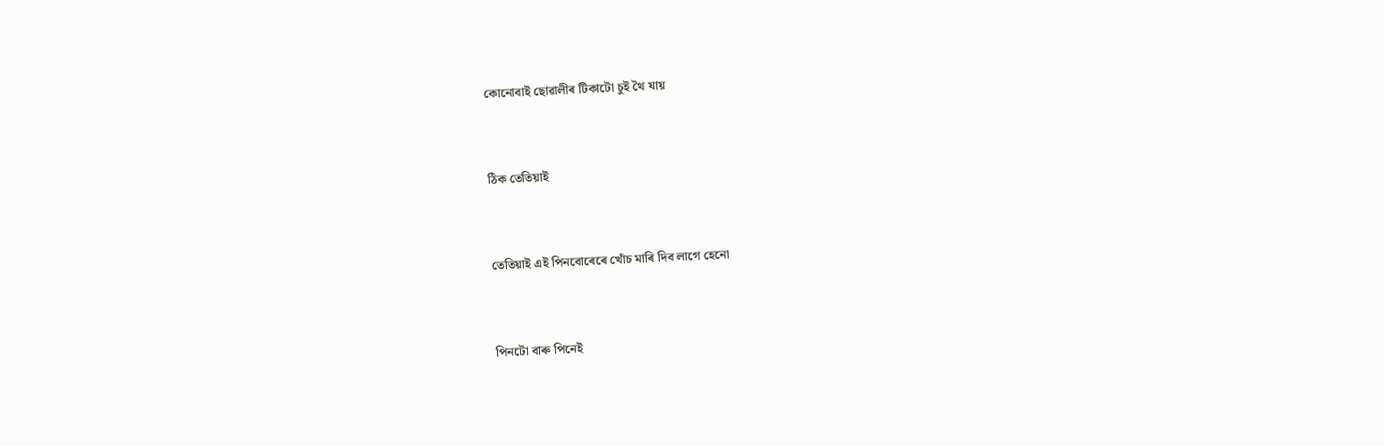কোনোবাই ছোৱালীৰ টিকাটো চুই থৈ যায়


ঠিক তেতিয়াই


তেতিয়াই এই পিনবোৰেৰে খোঁচ মাৰি দিব লাগে হেনো


পিনটো বাৰু পিনেই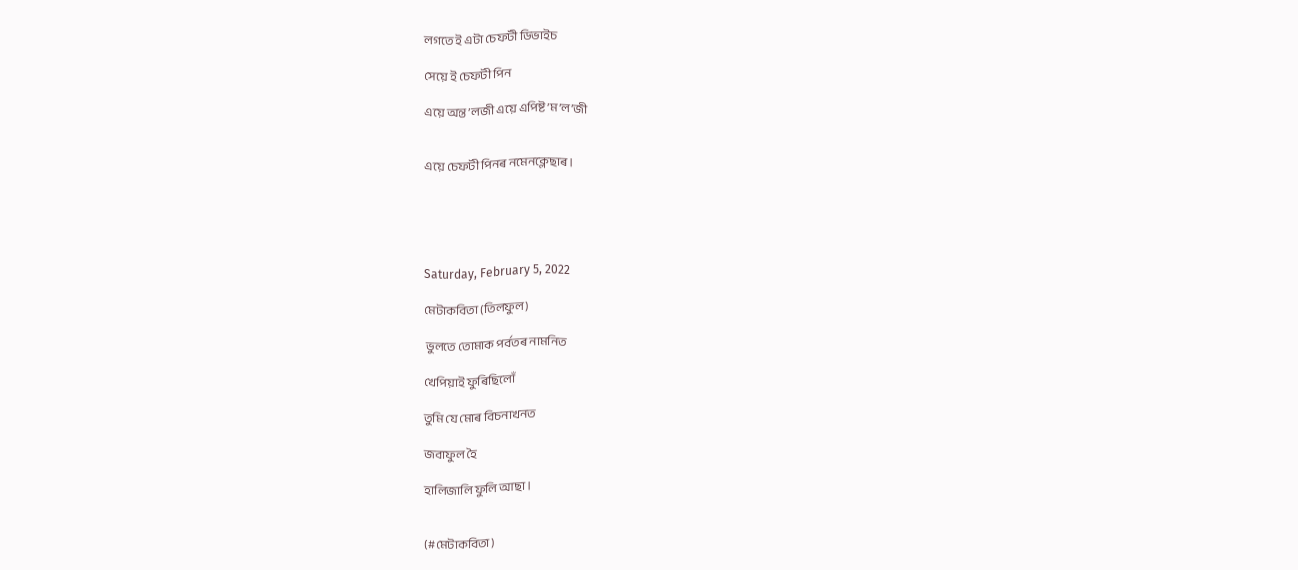লগতে ই এটা চেফটী ডিভাইচ

সেয়ে ই চেফটী পিন

এয়ে অন্ত’লজী এয়ে এপিষ্ট’ম’ল’জী


এয়ে চেফটী পিনৰ নমেনক্লেছাৰ।





Saturday, February 5, 2022

মেটাকবিতা (তিলফুল)

 ভুলতে তোমাক পৰ্বতৰ নামনিত

খেপিয়াই ফুৰিছিলোঁ‌

তুমি যে মোৰ বিচনাখনত

জবাফুল হৈ

হালিজালি ফুলি আছা।


(#মেটাকবিতা)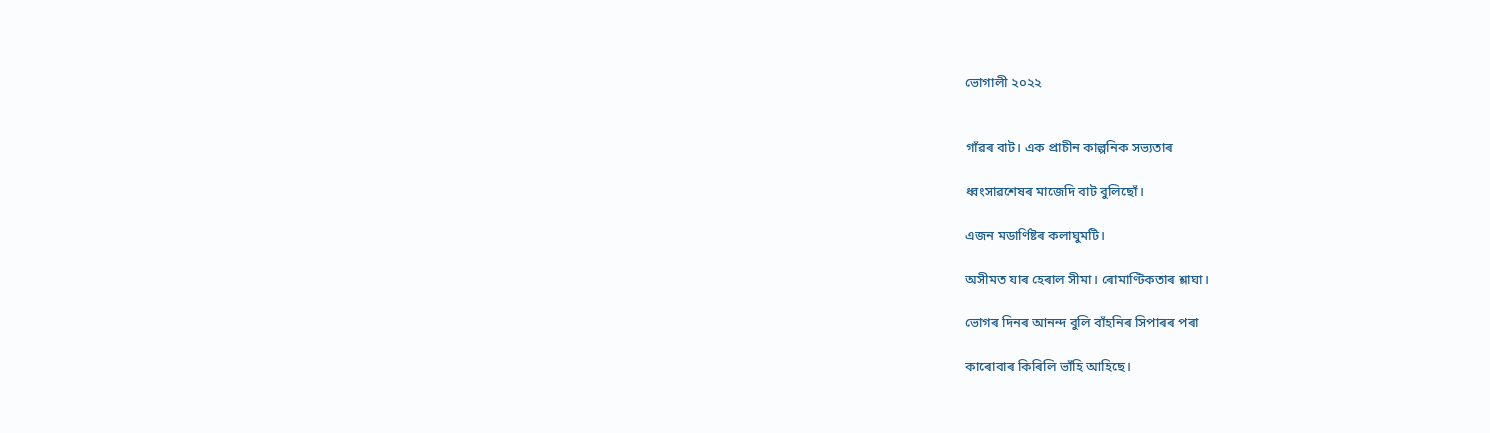ভোগালী ২০২২


গাঁ‌ৱৰ বাট। এক প্ৰাচীন কাল্পনিক সভ্যতাৰ

ধ্ৱংসাৱশেষৰ মাজেদি বাট বুলিছোঁ‌।

এজন মডাৰ্ণিষ্টৰ কলাঘুমটি।

অসীমত যাৰ হেৰাল সীমা। ৰোমাণ্টিকতাৰ শ্লাঘা।

ভোগৰ দিনৰ আনন্দ বুলি বাঁ‌হনিৰ সিপাৰৰ পৰা

কাৰোবাৰ কিৰিলি ভাঁ‌হি আহিছে।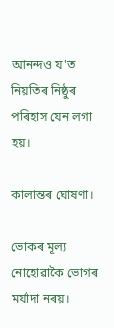আনন্দও য'ত নিয়তিৰ নিষ্ঠুৰ পৰিহাস যেন লগা হয়।

কালান্তৰ ঘোষণা।

ভোকৰ মূল্য নোহোৱাকৈ ভোগৰ মৰ্যাদা নৰয়।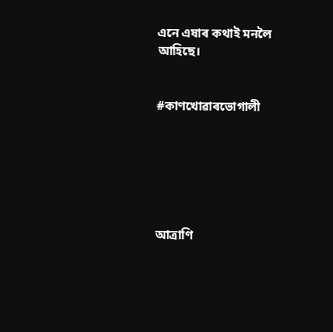এনে এষাৰ কথাই মনলৈ আহিছে।


#কাণখোৱাৰভোগালী






আত্ৰাণি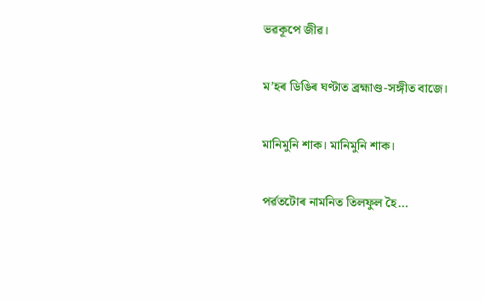ভৱকূপে জীৱ।

ম’হৰ ডিঙিৰ ঘণ্টাত ব্ৰহ্মাণ্ড-সঙ্গীত বাজে।

মানিমুনি শাক। মানিমুনি শাক।

পৰ্ৱতটোৰ নামনিত তিলফুল হৈ…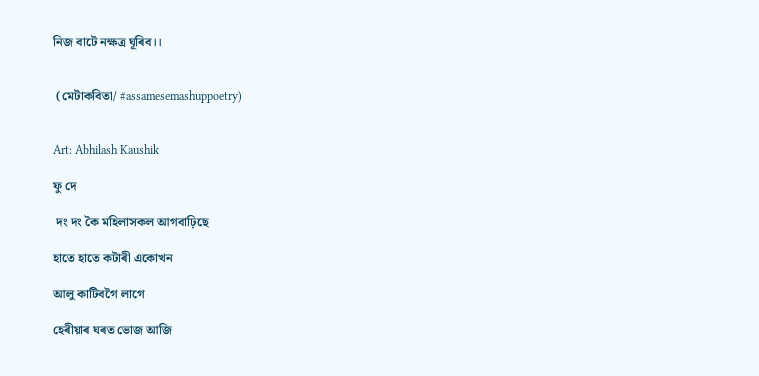নিজ বাটে নক্ষত্ৰ ঘূৰিব।।


 (মেটাকবিতা/ #assamesemashuppoetry)


Art: Abhilash Kaushik

ফু দে

 দং দং কৈ মহিলাসকল আগবাঢ়িছে

হাতে হাতে কটাৰী একোখন

আলু কাটিবগৈ লাগে

হেৰীয়াৰ ঘৰত ভোজ আজি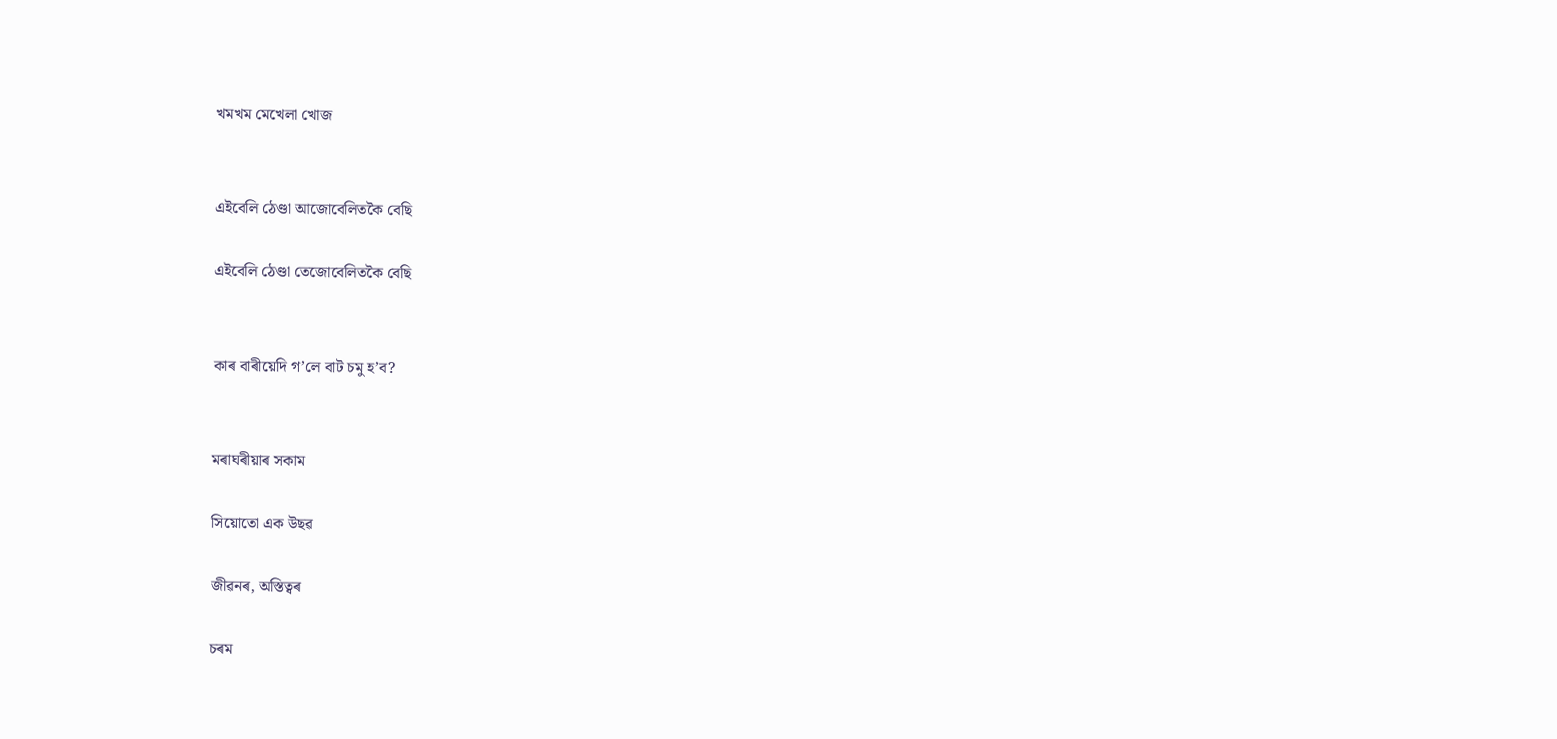খমখম মেখেলা খোজ


এইবেলি ঠেণ্ডা আজোবেলিতকৈ বেছি

এইবেলি ঠেণ্ডা তেজোবেলিতকৈ বেছি


কাৰ বাৰীয়েদি গ’লে বাট চমু হ’ব?


মৰাঘৰীয়াৰ সকাম

সিয়োতো এক উছৱ

জীৱনৰ, অস্তিত্বৰ

চৰম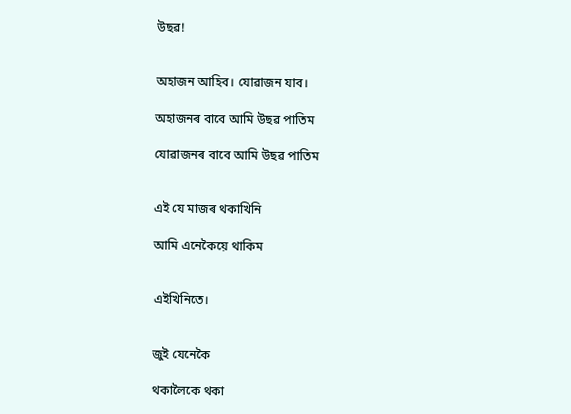উছৱ!


অহাজন আহিব। যোৱাজন যাব।

অহাজনৰ বাবে আমি উছৱ পাতিম

যোৱাজনৰ বাবে আমি উছৱ পাতিম


এই যে মাজৰ থকাখিনি

আমি এনেকৈয়ে থাকিম


এইখিনিতে।


জুই যেনেকৈ

থকালৈকে থকা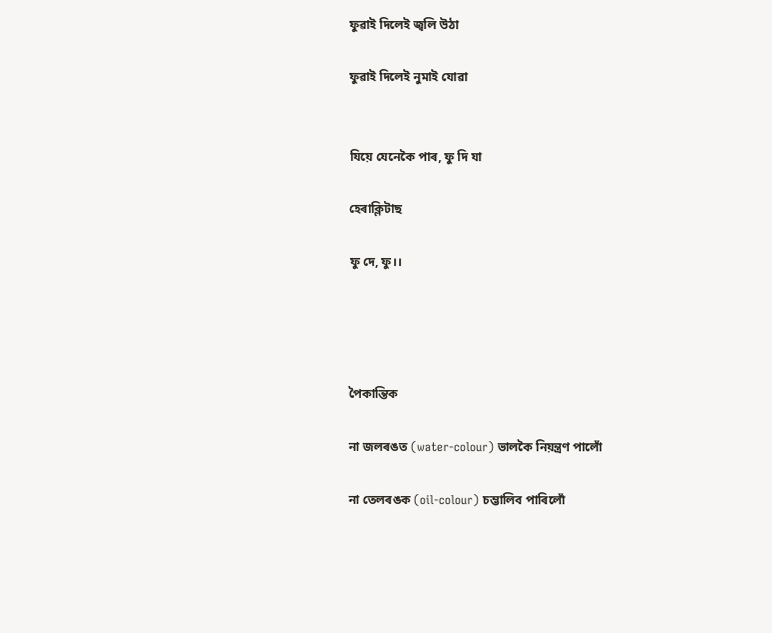ফুৱাই দিলেই জ্বলি উঠা

ফুৱাই দিলেই নুমাই যোৱা


যিয়ে যেনেকৈ পাৰ, ফু দি যা

হেৰাক্লিটাছ

ফু দে, ফু।।




পৈকান্তিক

না জলৰঙত (water-colour) ভালকৈ নিয়ন্ত্ৰণ পালোঁ

না তেলৰঙক (oil-colour) চম্ভালিব পাৰিলোঁ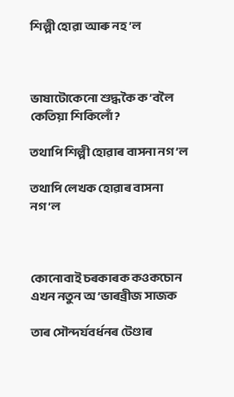শিল্পী হোৱা আৰু নহ’ল



ভাষাটোকেনো শুদ্ধকৈ ক’বলৈ কেতিয়া শিকিলোঁ?

তথাপি শিল্পী হোৱাৰ বাসনা নগ’ল

তথাপি লেখক হোৱাৰ বাসনা নগ’ল



কোনোবাই চৰকাৰক কওকচোন এখন নতুন অ’ভাৰব্ৰীজ সাজক

তাৰ সৌন্দৰ্যবৰ্ধনৰ টেণ্ডাৰ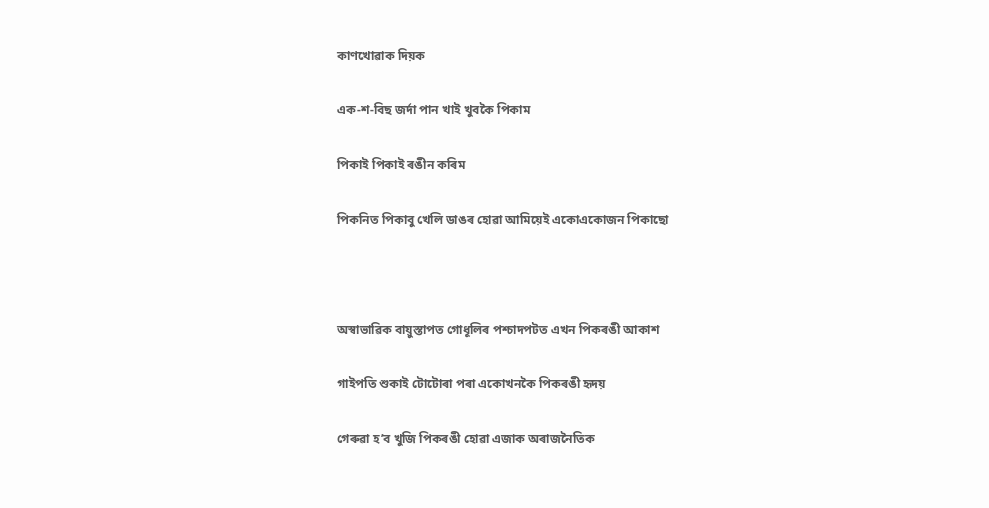কাণখোৱাক দিয়ক

এক-শ-বিছ জৰ্দা পান খাই খুবকৈ পিকাম

পিকাই পিকাই ৰঙীন কৰিম

পিকনিত পিকাবু খেলি ডাঙৰ হোৱা আমিয়েই একোএকোজন পিকাছো



অস্বাভাৱিক বায়ুস্তাপত গোধূলিৰ পশ্চাদপটত এখন পিকৰঙী আকাশ

গাইপতি শুকাই টোটোৰা পৰা একোখনকৈ পিকৰঙী হৃদয়

গেৰুৱা হ’ব খুজি পিকৰঙী হোৱা এজাক অৰাজনৈতিক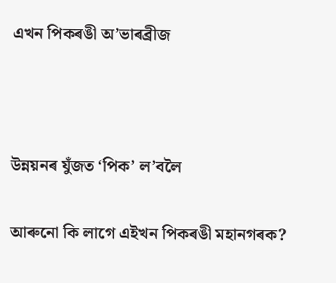এখন পিকৰঙী অ’ভাৰব্ৰীজ



উন্নয়নৰ যুঁজত ‘পিক’ ল’বলৈ

আৰুনো কি লাগে এইখন পিকৰঙী মহানগৰক?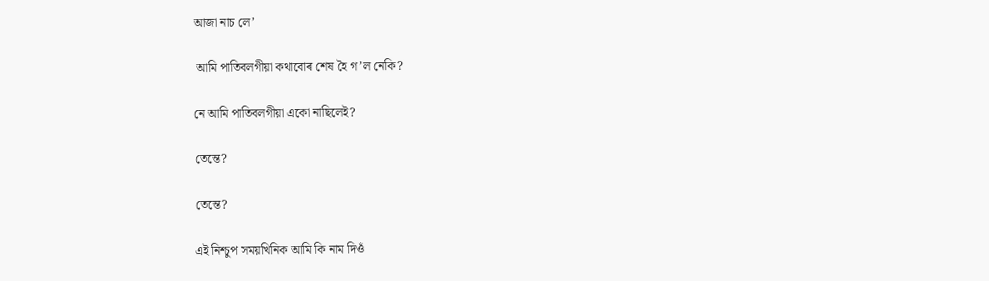আজা নাচ লে’

 আমি পাতিবলগীয়া কথাবোৰ শেষ হৈ গ’ল নেকি?

নে আমি পাতিবলগীয়া একো নাছিলেই?

তেন্তে?

তেন্তে?

এই নিশ্চুপ সময়খিনিক আমি কি নাম দিওঁ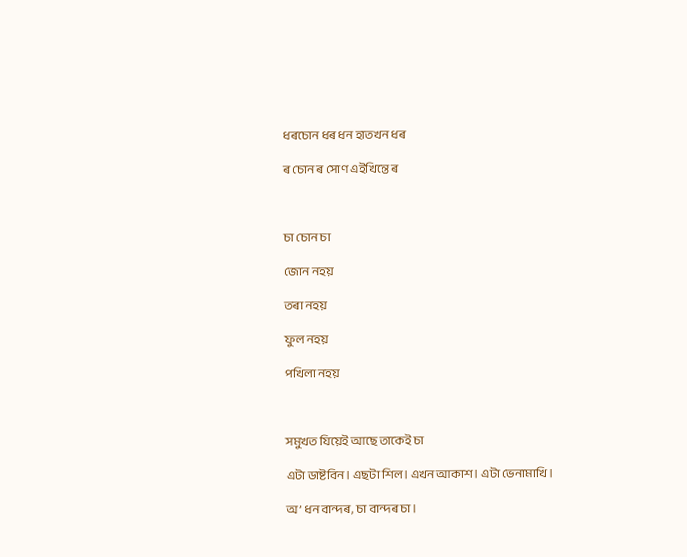ধৰচোন ধৰ ধন হাতখন ধৰ

ৰ চোন ৰ সোণ এইখিন্তে ৰ



চা চোন চা

জোন নহয়

তৰা নহয়

ফুল নহয়

পখিলা নহয়



সমুখত যিয়েই আছে তাকেই চা

এটা ডাষ্টবিন। এছটা শিল। এখন আকাশ। এটা ভেনামাখি।

অ’ ধন বান্দৰ, চা বান্দৰ চা।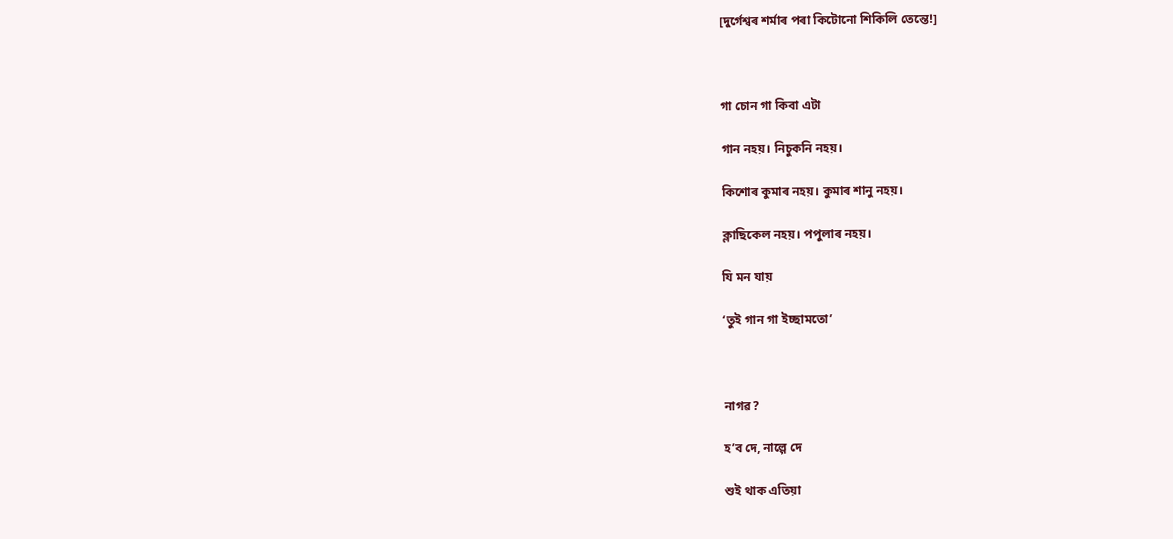[দুৰ্গেশ্বৰ শৰ্মাৰ পৰা কিটোনো শিকিলি তেন্তে!]



গা চোন গা কিবা এটা

গান নহয়। নিচুকনি নহয়।

কিশোৰ কুমাৰ নহয়। কুমাৰ শানু নহয়।

ক্লাছিকেল নহয়। পপুলাৰ নহয়।

যি মন যায়

‘তুই গান গা ইচ্ছামতো’



নাগৱ?

হ’ব দে, নাল্গে দে

শুই থাক এতিয়া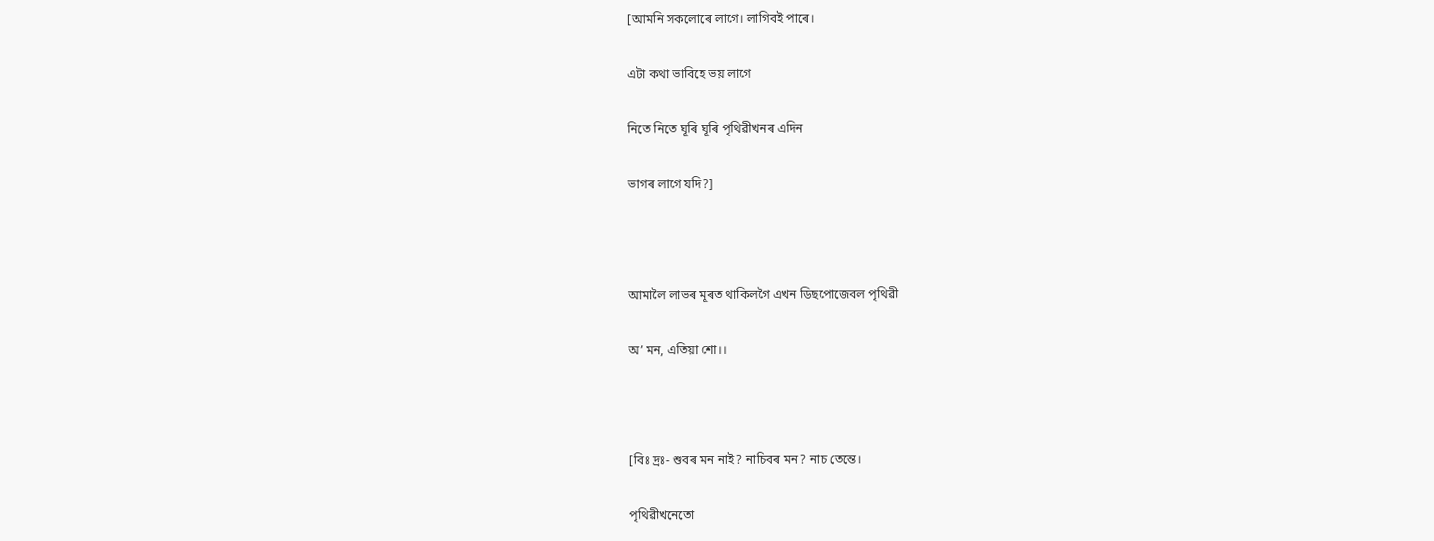[আমনি সকলোৰে লাগে। লাগিবই পাৰে।

এটা কথা ভাবিহে ভয় লাগে

নিতে নিতে ঘূৰি ঘূৰি পৃথিৱীখনৰ এদিন

ভাগৰ লাগে যদি?]



আমালৈ লাভৰ মূৰত থাকিলগৈ এখন ডিছপোজেবল পৃথিৱী

অ’ মন, এতিয়া শো।।



[বিঃ দ্ৰঃ- শুবৰ মন নাই? নাচিবৰ মন? নাচ তেন্তে।

পৃথিৱীখনেতো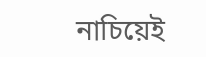নাচিয়েই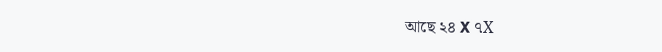আছে ২৪ X ৭X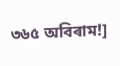৩৬৫ অবিৰাম!]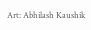Art: Abhilash Kaushik